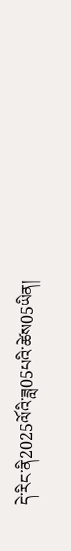དེ་རིང་ནི2025ལོའི་ཟླ05པའི་ཚེས05ཡིན།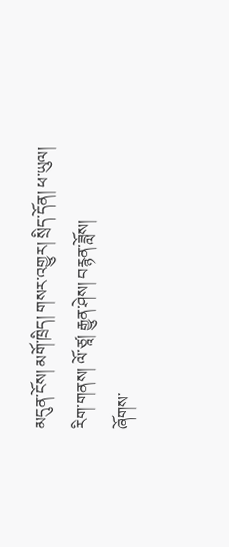མདུན་ངོས། མགོ་ཁྲིད། གསར་འགྱུར། སྲིད་དོན། ཕ་ཡུལ། རིག་གནས། ལོ་ཙཱ། རྒྱུན་ཤེས། བརྙན་ཟློས།
ཞོགས་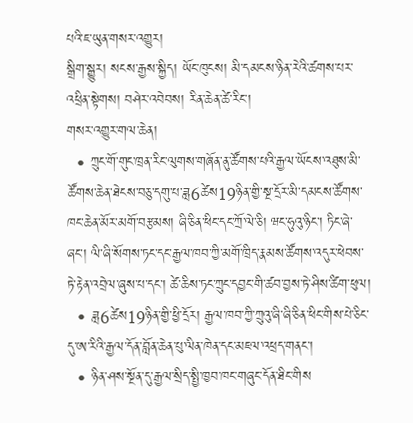པའི་ཇ་ཡུན་གསར་འགྱུར།
སྒྲིག་སྒྱུར། སངས་རྒྱས་སྐྱིད། ཡོང་ཁུངས། མི་དམངས་ཉིན་རེའི་ཚགས་པར་འཕྲིན་སྟེགས། བཤེར་འབེབས། རིན་ཆེན་ཚེ་རིང་།
གསར་འགྱུར་གལ་ཆེན།
  • ཀྲུང་གོ་གུང་ཁྲན་རིང་ལུགས་གཞོན་ནུ་ཚོགས་པའི་རྒྱལ་ཡོངས་འཐུས་མི་ཚོགས་ཆེན་ཐེངས་བཅུ་དགུ་པ་ཟླ6ཚེས19ཉིན་གྱི་སྔ་དྲོར་མི་དམངས་ཚོགས་ཁང་ཆེན་མོར་མགོ་བརྩམས། ཞི་ཅིན་ཕིང་དང་ཀྲོ་ལེ་ཅི། ཝང་ཧུའུ་ཉིང་། ཏིང་ཞེ་ཞང་། ལི་ཞི་སོགས་ཏང་དང་རྒྱལ་ཁབ་ཀྱི་མགོ་ཁྲིད་རྣམས་ཚོགས་འདུར་ཕེབས་ཏེ་རྟེན་འབྲེལ་ཞུས་པ་དང་། ཚེ་ཆིས་ཏང་ཀྲུང་དབྱང་གི་ཚབ་བྱས་ཏེ་ཤིས་ཚིག་ཕུལ།
  • ཟླ6ཚེས19ཉིན་གྱི་ཕྱི་དྲོར། རྒྱལ་ཁབ་ཀྱི་ཀྲུའུ་ཞི་ཞི་ཅིན་ཕིང་གིས་པེ་ཅིང་དུ་ཨ་རིའི་རྒྱལ་དོན་བློན་ཆེན་པུ་ལིན་ཁེན་དང་མཇལ་འཕྲད་གནང་།
  • ཉིན་ཤས་སྔོན་དུ་རྒྱལ་སྲིད་སྤྱི་ཁྱབ་ཁང་གཞུང་དོན་ཐིང་གིས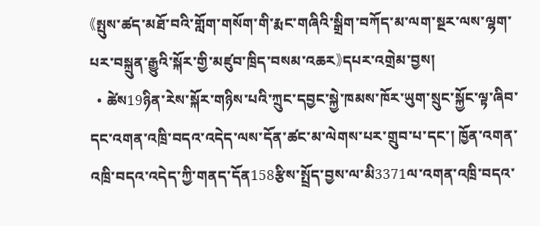《སྤུས་ཚད་མཐོ་བའི་གློག་གསོག་གི་རྨང་གཞིའི་སྒྲིག་བཀོད་མ་ལག་སྔར་ལས་ལྷག་པར་བསྐྲུན་རྒྱུའི་སྐོར་གྱི་མཛུབ་ཁྲིད་བསམ་འཆར》དཔར་འགྲེམ་བྱས།
  • ཚེས19ཉིན་རེས་སྐོར་གཉིས་པའི་ཀྲུང་དབྱང་སྐྱེ་ཁམས་ཁོར་ཡུག་སྲུང་སྐྱོང་ལྟ་ཞིབ་དང་འགན་འཁྲི་བདའ་འདེད་ལས་དོན་ཚང་མ་ལེགས་པར་གྲུབ་པ་དང་། ཁྱོན་འགན་འཁྲི་བདའ་འདེད་ཀྱི་གནད་དོན158རྩིས་སྤྲོད་བྱས་ལ་མི3371ལ་འགན་འཁྲི་བདའ་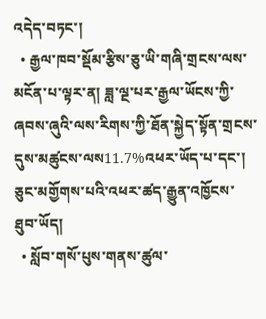འདེད་བཏང་།
  • རྒྱལ་ཁབ་སྡོམ་རྩིས་ཅུ་ཡི་གཞི་གྲངས་ལས་མངོན་པ་ལྟར་ན། ཟླ་ལྔ་པར་རྒྱལ་ཡོངས་ཀྱི་ཞབས་ཞུའི་ལས་རིགས་ཀྱི་ཐོན་སྐྱེད་སྟོན་གྲངས་དུས་མཚུངས་ལས11.7%འཕར་ཡོད་པ་དང་། ཅུང་མགྱོགས་པའི་འཕར་ཚད་རྒྱུན་འཁྱོངས་ཐུབ་ཡོད།
  • སློབ་གསོ་པུས་གནས་ཚུལ་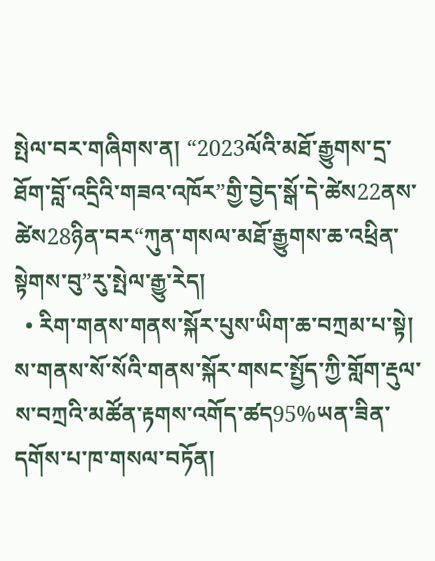སྤེལ་བར་གཞིགས་ན། “2023ལོའི་མཐོ་རྒྱུགས་དྲ་ཐོག་བློ་འདྲིའི་གཟའ་འཁོར”གྱི་བྱེད་སྒོ་དེ་ཚེས22ནས་ཚེས28ཉིན་བར“ཀུན་གསལ་མཐོ་རྒྱུགས་ཆ་འཕྲིན་སྟེགས་བུ”རུ་སྤེལ་རྒྱུ་རེད།
  • རིག་གནས་གནས་སྐོར་པུས་ཡིག་ཆ་བཀྲམ་པ་སྟེ། ས་གནས་སོ་སོའི་གནས་སྐོར་གསང་སྤྱོད་ཀྱི་གློག་རྡུལ་ས་བཀྲའི་མཚོན་རྟགས་འགོད་ཚད95%ཡན་ཟིན་དགོས་པ་ཁ་གསལ་བཏོན།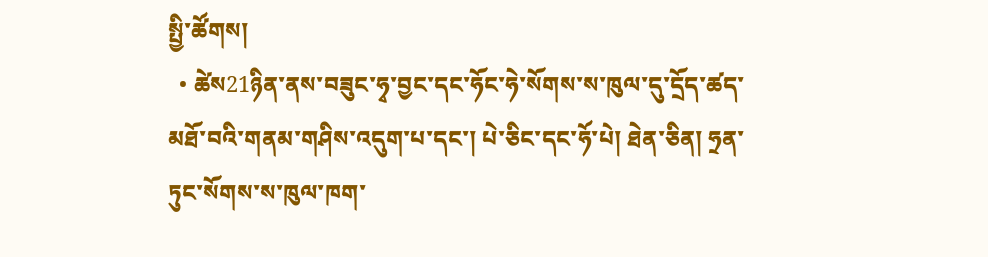སྤྱི་ཚོགས།
  • ཚེས21ཉིན་ནས་བཟུང་ཧྭ་བྱང་དང་ཧོང་ཧེ་སོགས་ས་ཁུལ་དུ་དྲོད་ཚད་མཐོ་བའི་གནམ་གཤིས་འདུག་པ་དང་། པེ་ཅིང་དང་ཧོ་པེ། ཐེན་ཅིན། ཧྲན་ཏུང་སོགས་ས་ཁུལ་ཁག་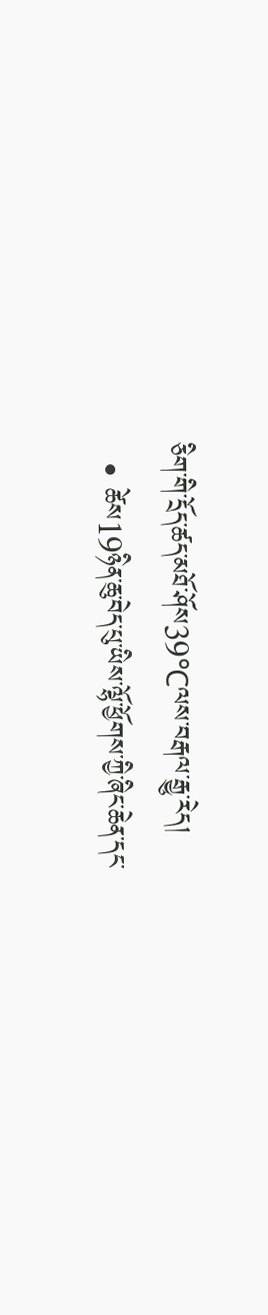ཅིག་གི་དྲོད་ཚད་མཐོ་ཤོས39℃ལས་བརྒལ་རྒྱུ་རེད།
  • ཚེས19ཉིན་ཆུ་བེད་པུ་ཡིས་ལྷོ་ཕྱོགས་ཀྱི་ཞིང་ཆེན་དང་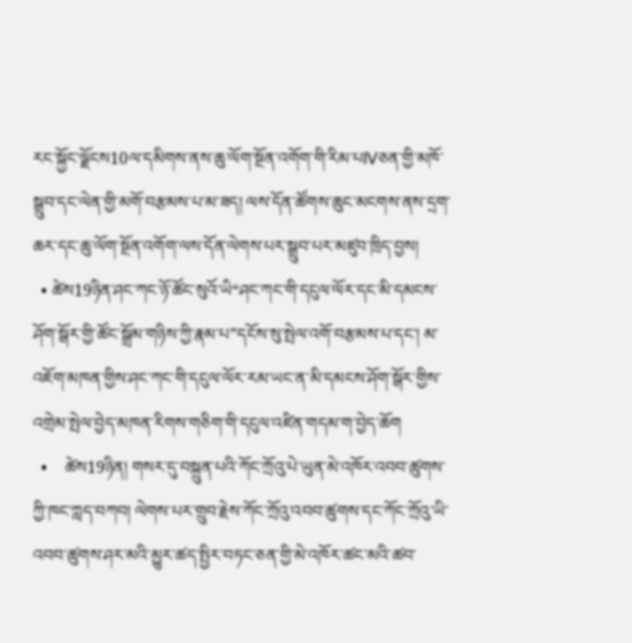རང་སྐྱོང་ལྗོངས10ལ་དམིགས་ནས་ཆུ་ལོག་སྔོན་འགོག་གི་རིམ་པⅣཅན་གྱི་མཁོ་སྒྲུབ་དང་ལེན་གྱི་མགོ་བརྩམས་པ་མ་ཟད། ལས་དོན་ཚོགས་ཆུང་མངགས་ནས་དྲག་ཆར་དང་ཆུ་ལོག་སྔོན་འགོག་ལས་དོན་ལེགས་པར་སྒྲུབ་པར་མཛུབ་ཁྲིད་བྱས།
  • ཚེས19ཉིན་ཤང་ཀང་ཉོ་ཚོང་སུའོ་ཡི“ཤང་ཀང་གི་དངུལ་ལོར་དང་མི་དམངས་ཤོག་སྒོར་གྱི་ཚོང་སྒྲོམ་གཉིས་ཀྱི་རྣམ་པ”དངོས་སུ་སྤེལ་འགོ་བརྩམས་པ་དང་། མ་འཇོག་མཁན་གྱིས་ཤང་ཀང་གི་དངུལ་ལོར་རམ་ཡང་ན་མི་དམངས་ཤོག་སྒོར་གྱིས་འགྲེམ་སྤེལ་བྱེད་མཁན་རིགས་གཅིག་གི་དངུལ་འཛིན་གདམ་ག་བྱེད་ཆོག
  •    ཚེས19ཉིན། གསར་དུ་བསྐྲུན་པའི་ཀོང་ཀྲོའུ་པེ་ཡུན་མེ་འཁོར་འབབ་ཚུགས་ཀྱི་ཁང་ཀླད་བཀབ། ལེགས་པར་གྲུབ་རྗེས་ཀོང་ཀྲོའུ་འབབ་ཚུགས་དང་ཀོང་ཀྲོའུ་ཡི་འབབ་ཚུགས་ཤར་མའི་མྱུར་ཚད་སྤྱིར་བཏང་ཅན་གྱི་མེ་འཁོར་ཚང་མའི་ཚབ་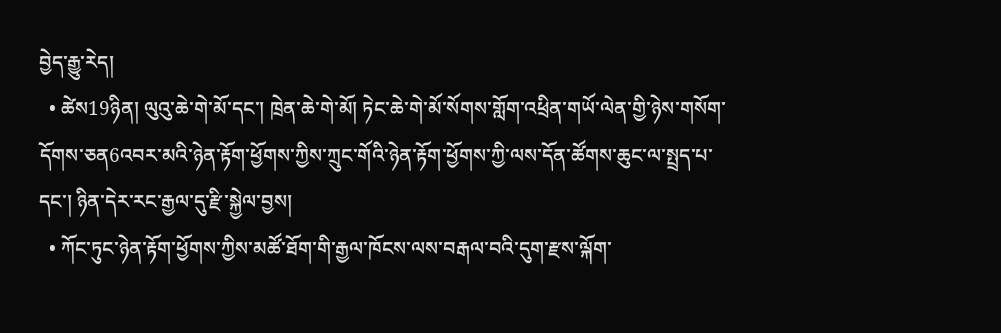བྱེད་རྒྱུ་རེད།
  • ཚེས19ཉིན། ལུའུ་ཆེ་གེ་མོ་དང་། ཁྲེན་ཆེ་གེ་མོ། ཏེང་ཆེ་གེ་མོ་སོགས་གློག་འཕྲིན་གཡོ་ལེན་གྱི་ཉེས་གསོག་དོགས་ཅན6འབར་མའི་ཉེན་རྟོག་ཕྱོགས་ཀྱིས་ཀྲུང་གོའི་ཉེན་རྟོག་ཕྱོགས་ཀྱི་ལས་དོན་ཚོགས་ཆུང་ལ་སྤྲད་པ་དང་། ཉིན་དེར་རང་རྒྱལ་དུ་རྫི་སྐྱེལ་བྱས།
  • ཀོང་ཏུང་ཉེན་རྟོག་ཕྱོགས་ཀྱིས་མཚོ་ཐོག་གི་རྒྱལ་ཁོངས་ལས་བརྒལ་བའི་དུག་རྫས་ལྐོག་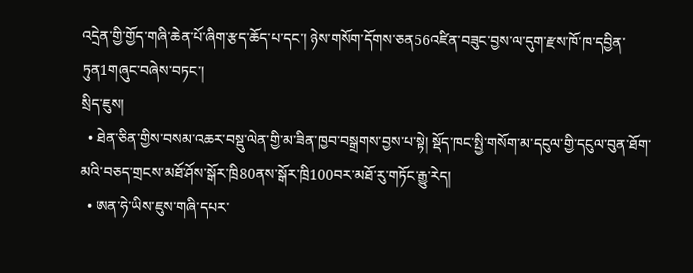འདྲེན་གྱི་གྱོད་གཞི་ཆེན་པོ་ཞིག་རྩད་ཆོད་པ་དང་། ཉེས་གསོག་དོགས་ཅན56འཛིན་བཟུང་བྱས་ལ་དུག་རྫས་ཁོ་ཁ་དབྱིན་ཏུན1གཞུང་བཞེས་བཏང་།
སྲིད་ཇུས།
  • ཐེན་ཅིན་གྱིས་བསམ་འཆར་བསྡུ་ལེན་གྱི་མ་ཟིན་ཁྱབ་བསྒྲགས་བྱས་པ་སྟེ། སྡོད་ཁང་སྤྱི་གསོག་མ་དངུལ་གྱི་དངུལ་བུན་ཐོག་མའི་བཅད་གྲངས་མཐོ་ཤོས་སྒོར་ཁྲི80ནས་སྒོར་ཁྲི100བར་མཐོ་རུ་གཏོང་རྒྱུ་རེད།
  • ཨན་ཧེ་ཡིས་ཇུས་གཞི་དཔར་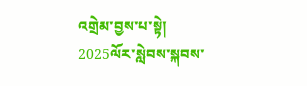འགྲེམ་བྱས་པ་སྟེ། 2025ལོར་སླེབས་སྐབས་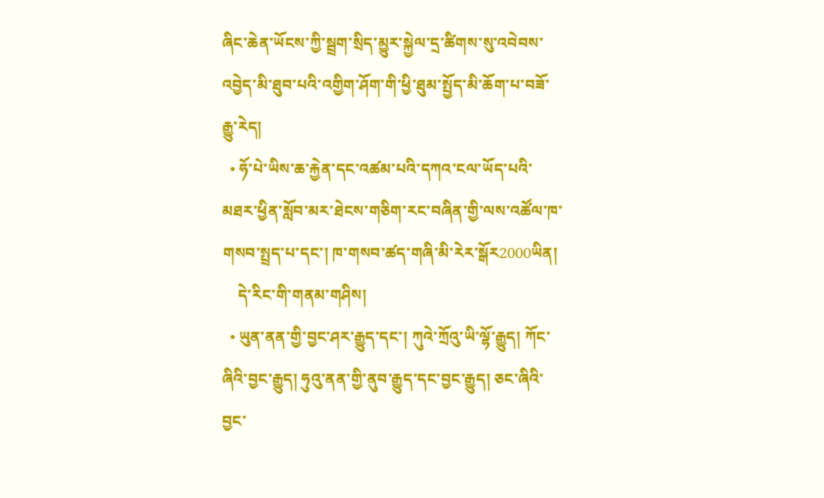ཞིང་ཆེན་ཡོངས་ཀྱི་སྦྲག་སྲིད་མྱུར་སྐྱེལ་དྲ་ཚིགས་སུ་འབེབས་འབྱེད་མི་ཐུབ་པའི་འགྱིག་ཤོག་གི་ཕྱི་ཐུམ་སྤྱོད་མི་ཆོག་པ་བཟོ་རྒྱུ་རེད།
  • ཧོ་པེ་ཡིས་ཆ་རྐྱེན་དང་འཚམ་པའི་དཀའ་ངལ་ཡོད་པའི་མཐར་ཕྱིན་སློབ་མར་ཐེངས་གཅིག་རང་བཞིན་གྱི་ལས་འཚོལ་ཁ་གསབ་སྤྲད་པ་དང་། ཁ་གསབ་ཚད་གཞི་མི་རེར་སྒོར2000ཡིན།
    དེ་རིང་གི་གནམ་གཤིས།
  • ཡུན་ནན་གྱི་བྱང་ཤར་རྒྱུད་དང་། ཀུའེ་ཀྲོའུ་ཡི་ལྷོ་རྒྱུད། ཀོང་ཞིའི་བྱང་རྒྱུད། ཧུའུ་ནན་གྱི་ནུབ་རྒྱུད་དང་བྱང་རྒྱུད། ཅང་ཞིའི་བྱང་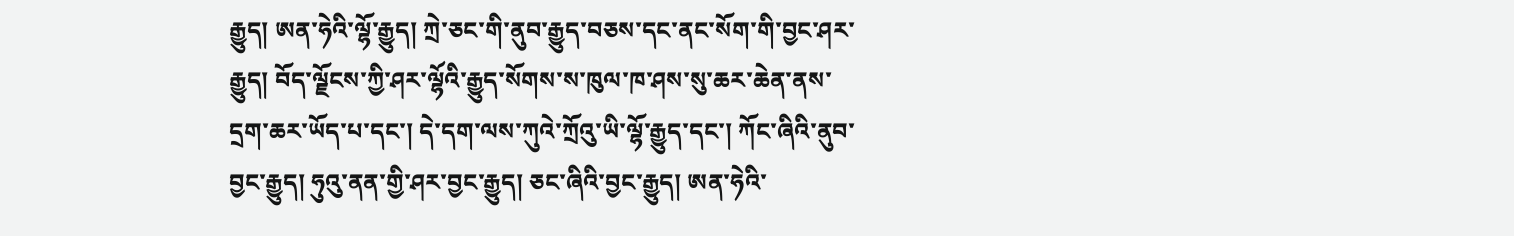རྒྱུད། ཨན་ཧེའི་ལྷོ་རྒྱུད། ཀྲེ་ཅང་གི་ནུབ་རྒྱུད་བཅས་དང་ནང་སོག་གི་བྱང་ཤར་རྒྱུད། བོད་ལྗོངས་ཀྱི་ཤར་ལྷོའི་རྒྱུད་སོགས་ས་ཁུལ་ཁ་ཤས་སུ་ཆར་ཆེན་ནས་དྲག་ཆར་ཡོད་པ་དང་། དེ་དག་ལས་ཀུའེ་ཀྲོའུ་ཡི་ལྷོ་རྒྱུད་དང་། ཀོང་ཞིའི་ནུབ་བྱང་རྒྱུད། ཧུའུ་ནན་གྱི་ཤར་བྱང་རྒྱུད། ཅང་ཞིའི་བྱང་རྒྱུད། ཨན་ཧེའི་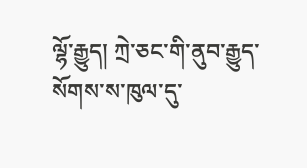ལྷོ་རྒྱུད། ཀྲེ་ཅང་གི་ནུབ་རྒྱུད་སོགས་ས་ཁུལ་དུ་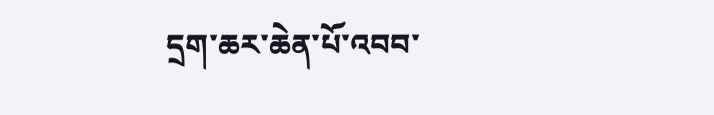དྲག་ཆར་ཆེན་པོ་འབབ་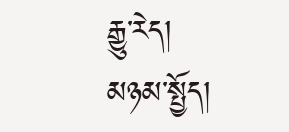རྒྱུ་རེད།
མཉམ་སྤྱོད།